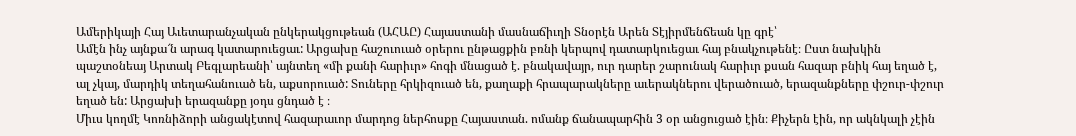Ամերիկայի Հայ Աւետարանչական ընկերակցութեան (ԱՀԱԸ) Հայաստանի մասնաճիւղի Տնօրէն Արեն Տէյիրմենճեան կը գրէ՝
Ամէն ինչ այնքա՜ն արագ կատարուեցաւ: Արցախը հաշուուած օրերու ընթացքին բռնի կերպով դատարկուեցաւ հայ բնակչութենէ։ Ըստ նախկին պաշտօնեայ Արտակ Բեգլարեանի՝ այնտեղ «մի քանի հարիւր» հոգի մնացած է. բնակավայր, ուր դարեր շարունակ հարիւր քսան հազար բնիկ հայ եղած է, ալ չկայ, մարդիկ տեղահանուած են, աքսորուած: Տուները հրկիզուած են, քաղաքի հրապարակները աւերակներու վերածուած, երազանքները փշուր-փշուր եղած են: Արցախի երազանքը յօդս ցնդած է ։
Միւս կողմէ Կոռնիձորի անցակէտով հազարաւոր մարդոց ներհոսքը Հայաստան. ոմանք ճանապարհին 3 օր անցուցած էին։ Քիչերն էին, որ ակնկալի չէին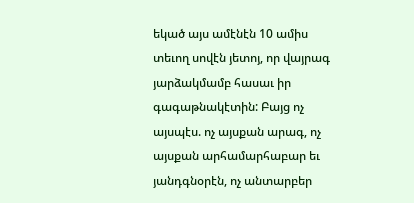եկած այս ամէնէն 10 ամիս տեւող սովէն յետոյ, որ վայրագ յարձակմամբ հասաւ իր գագաթնակէտին: Բայց ոչ այսպէս. ոչ այսքան արագ, ոչ այսքան արհամարհաբար եւ յանդգնօրէն, ոչ անտարբեր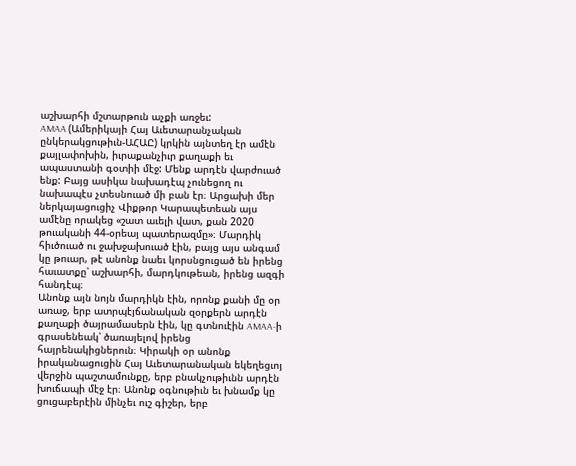աշխարհի մշտարթուն աչքի առջեւ:
AMAA (Ամերիկայի Հայ Աւետարանչական ընկերակցութիւն-ԱՀԱԸ) կրկին այնտեղ էր ամէն քայլափոխին, իւրաքանչիւր քաղաքի եւ ապաստանի գօտիի մէջ: Մենք արդէն վարժուած ենք: Բայց ասիկա նախադէպ չունեցող ու նախապէս չտեսնուած մի բան էր։ Արցախի մեր ներկայացուցիչ Վիքթոր Կարապետեան այս ամէնը որակեց «շատ աւելի վատ, քան 2020 թուականի 44-օրեայ պատերազմը»։ Մարդիկ հիւծուած ու ջախջախուած էին, բայց այս անգամ կը թուար, թէ անոնք նաեւ կորսնցուցած են իրենց հաւատքը՝ աշխարհի, մարդկութեան, իրենց ազգի հանդէպ։
Անոնք այն նոյն մարդիկն էին, որոնք քանի մը օր առաջ, երբ ատրպէյճանական զօրքերն արդէն քաղաքի ծայրամասերն էին, կը գտնուէին AMAA-ի գրասենեակ՝ ծառայելով իրենց հայրենակիցներուն։ Կիրակի օր անոնք իրականացուցին Հայ Աւետարանական եկեղեցւոյ վերջին պաշտամունքը, երբ բնակչութիւնն արդէն խուճապի մէջ էր։ Անոնք օգնութիւն եւ խնամք կը ցուցաբերէին մինչեւ ուշ գիշեր, երբ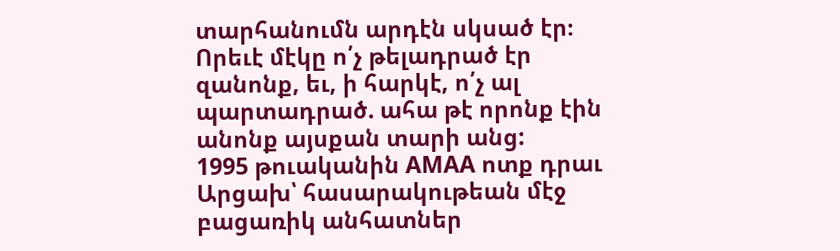տարհանումն արդէն սկսած էր։ Որեւէ մէկը ո՛չ թելադրած էր զանոնք, եւ, ի հարկէ, ո՛չ ալ պարտադրած. ահա թէ որոնք էին անոնք այսքան տարի անց:
1995 թուականին AMAA ոտք դրաւ Արցախ՝ հասարակութեան մէջ բացառիկ անհատներ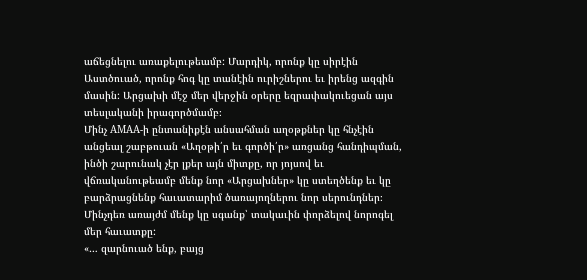աճեցնելու առաքելութեամբ: Մարդիկ, որոնք կը սիրէին Աստծուած, որոնք հոգ կը տանէին ուրիշներու եւ իրենց ազգին մասին: Արցախի մէջ մեր վերջին օրերը եզրափակուեցան այս տեսլականի իրագործմամբ։
Մինչ AMAA-ի ընտանիքէն անսահման աղօթքներ կը հնչէին անցեալ շաբթուան «Աղօթի՛ր եւ գործի՛ր» առցանց հանդիպման, ինծի շարունակ չէր լքեր այն միտքը, որ յոյսով եւ վճռականութեամբ մենք նոր «Արցախներ» կը ստեղծենք եւ կը բարձրացնենք հաւատարիմ ծառայողներու նոր սերունդներ։
Մինչդեռ առայժմ մենք կը սգանք՝ տակաւին փորձելով նորոգել մեր հաւատքը:
«… զարնուած ենք, բայց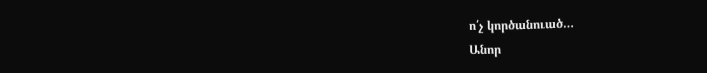ո՛չ կործանուած…
Անոր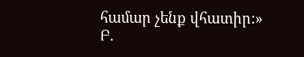համար չենք վհատիր:»
Բ.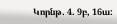Կորնթ. 4. 9բ, 16ա: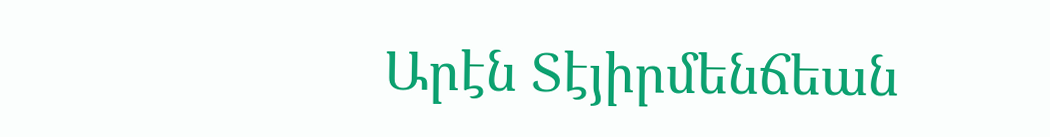Արէն Տէյիրմենճեան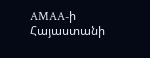AMAA-ի Հայաստանի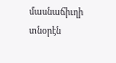մասնաճիւղի տնօրէն